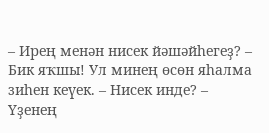– Ирең менән нисек йәшәйһегеҙ? – Бик яҡшы! Ул минең өсөн яһалма зиһен кеүек. – Нисек инде? – Үҙенең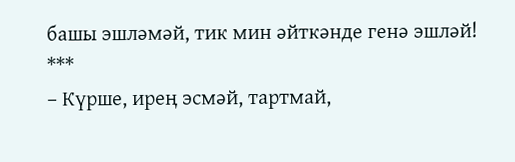башы эшләмәй, тик мин әйткәнде генә эшләй!
***
– Күрше, ирең эсмәй, тартмай,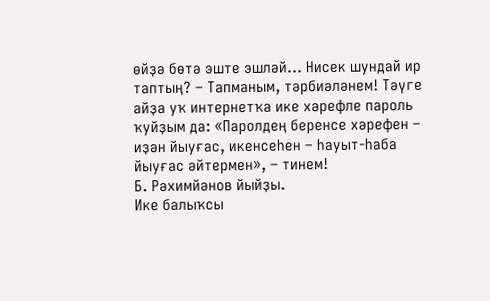өйҙә бөтә эште эшләй... Нисек шундай ир таптың? – Тапманым, тәрбиәләнем! Тәүге айҙа уҡ интернетҡа ике хәрефле пароль ҡуйҙым да: «Паролдең беренсе хәрефен – иҙән йыуғас, икенсеһен – һауыт-һаба йыуғас әйтермен», – тинем!
Б. Рәхимйәнов йыйҙы.
Ике балыҡсы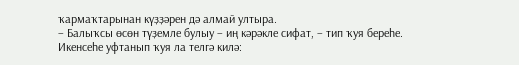ҡармаҡтарынан күҙҙәрен дә алмай ултыра.
– Балыҡсы өсөн түҙемле булыу – иң кәрәкле сифат, – тип ҡуя береһе.
Икенсеһе уфтанып ҡуя ла телгә килә: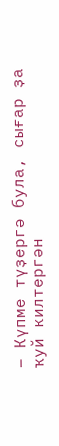– Күпме түҙергә була, сығар ҙа ҡуй килтергән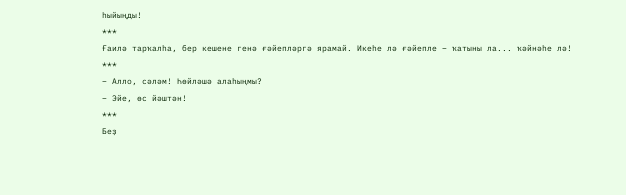һыйыңды!
***
Ғаилә тарҡалһа, бер кешене генә ғәйепләргә ярамай. Икеһе лә ғәйепле – ҡатыны ла... ҡәйнәһе лә!
***
– Алло, сәләм! Һөйләшә алаһыңмы?
– Эйе, өс йәштән!
***
Беҙ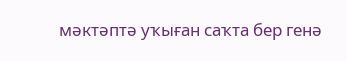мәктәптә уҡыған саҡта бер генә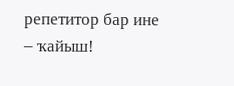репетитор бар ине – ҡайыш!